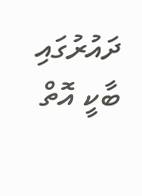ދައުރުގައި ބާކީ އޮތް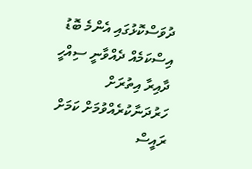ދުވަސްކޮޅުގައި އެންމެ ބޮޑު އިސްކަމެއް ދެއްވާނީ ސިއްހީ ދާއިރާ އިތުރަށް ހަރުދަނާކުރެއްވުމަށް ކަމަށް ރައީސް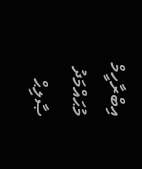އިބްރާހީމް މުޙައްމަދު ޞާލިޙް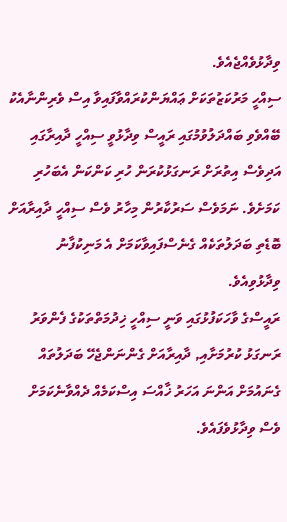ވިދާޅުވެއްޖެއެވެ.
ސިއްހީ މަރުކަޒުތަކަށް ޢައްޔަންކުރައްވާފައިވާ އިސް ވެރިންނާއެކު ބޭއްވެވި ބައްދަލުވުމުގައި ރައީސް ވިދާޅުވީ ސިއްހީ ދާއިރާގައި އަދިވެސް އިތުރަށް ރަނގަޅުކުރަން ހުރި ކަންކަން އެބަހުރި ކަމަށެވެ. ނަމަވެސް ސަރުކާރުން މިހާރު ވެސް ސިއްހީ ދާއިރާއަށް ބޮޑެތި ބަދަލުތަކެއް ގެނެސްފައިވާކަމަށް އެ މަނިކުފާނު ވިދާޅުވިއެވެ.
ރައީސްގެ ވާހަކަފުޅުގައި ވަނީ ސިއްހީ ޚިދުމަތްތަކުގެ ފެންވަރު ރަނގަޅު ކުރުމަށާއި, ދާއިރާއަށް ގެންނަންޖެހޭ ބަދަލުތައް ގެނައުމަށް އަންނަ އަހަރު ޚާއްސަ އިސްކަމެއް ދެއްވާނެކަމަށް ވެސް ވިދާޅުވެފައެވެ.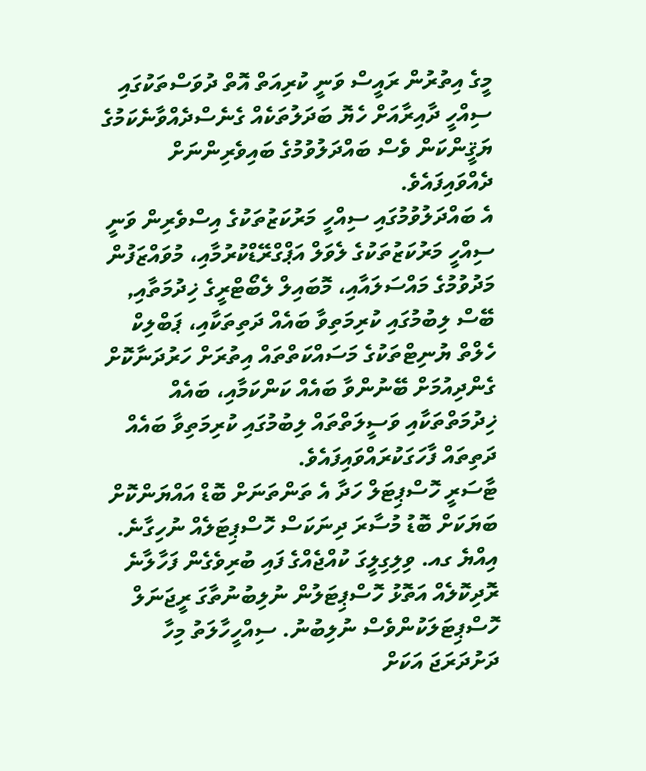މީގެ އިތުރުން ރައީސް ވަނީ ކުރިއަތް އޮތް ދުވަސްތަކުގައި ސިއްހީ ދާއިރާއަށް ހެޔޮ ބަދަލުތަކެއް ގެނެސްދެއްވާނެކަމުގެ ޔަޤީންކަން ވެސް ބައްދަލުވުމުގެ ބައިވެރިންނަށް ދެއްވައިފައެވެ.
އެ ބައްދަލުވުމުގައި ސިއްހީ މަރުކަޒުތަކުގެ އިސްވެރިން ވަނީ ސިއްހީ މަރުކަޒުތަކުގެ ލެވަލް އަޕްގްރޭޑްކުރުމާއި، މުވައްޒަފުން މަދުވުމުގެ މައްސަލައާއި، މޮބައިލް ލެބޯޓްރީގެ ޚިދުމަތާއި, ބޭސް ލިބުމުގައި ކުރިމަތިވާ ބައެއް ދަތިތަކާއި، ޕަބްލިކް ހެލްތް ޔުނިޓްތަކުގެ މަސައްކަތްތައް އިތުރަށް ހަރުދަނާކޮށް ގެންދިއުމަށް ބޭނުންވާ ބައެއް ކަންކަމާއި، ބައެއް ޚިދުމަތްތަކާއި ވަސީލަތްތައް ލިބުމުގައި ކުރިމަތިވާ ބައެއް ދަތިތައް ފާހަގަކުރައްވައިފައެވެ.
ޓާސަރީ ހޮސްޕިޓަލް ހަދާ އެ ތަންތަނަށް ބޮޑް އައްޔަންކޮށް ބަޔަކަށް ބޮޑު މުސާރަ ދިނަކަސް ހޮސްޕިޓަލެއް ނުހިގާނެ. އިއްޔެ ގއ. ވިލިގިލީގަ ކުއްޖެއްގެ ފައި ބުރިވެގެން ފަހާލާނެ ރޮދިކޮލެއް އަތޮޅު ހޮސްޕިޓަލުން ނުލިބުނުތާގަ ރީޖަނަލް ހޮސްޕިޓަލަކުންވެސް ނުލިބުނު. ސިއްހީހާލަތު މިހާ ދަށުދަރަޖަ އަކަށް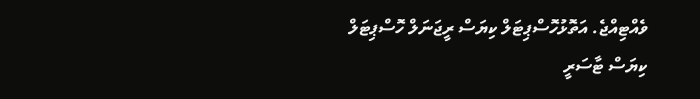ވެއްޓިއްޖެ. އަތޮޅުހޮސްޕިޓަލް ކިޔަސް ރީޖަނަލް ހޮސްޕިޓަލް ކިޔަސް ޓާސަރީ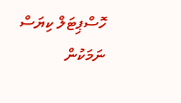ހޮސްޕިޓަލް ކިޔަސް ނަމަކުން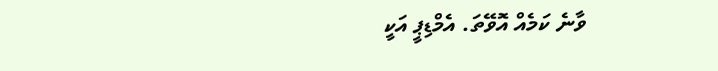ވާނެ ކަމެއް އޮވޭތަ. އެމްޑިޕީ އަކީ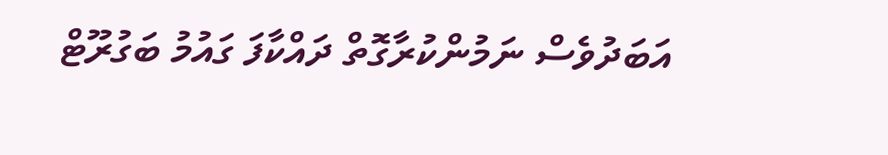އަބަދުވެސް ނަމުންކުރާގޮތް ދައްކާފަ ގައުމު ބަގުރޫޓް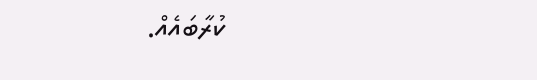ކުރާބައެއް.